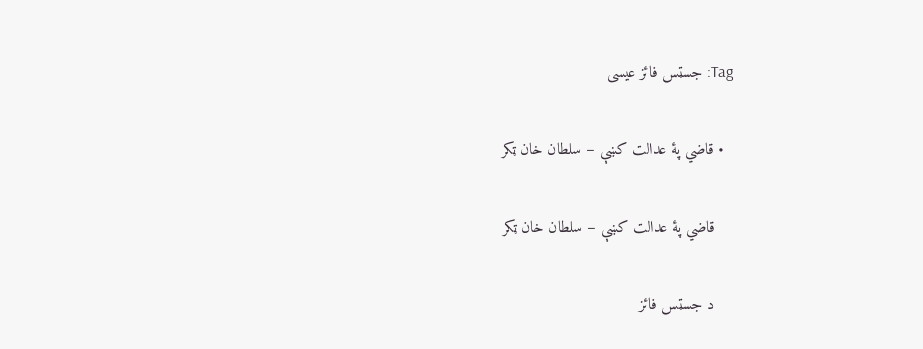Tag: جسټس فائز عيسی

  • قاضي پۀ عدالت کښې – سلطان خان ټکر

    قاضي پۀ عدالت کښې – سلطان خان ټکر

    د جسټس فائز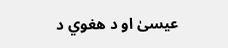عیسیٰ او د هغوي د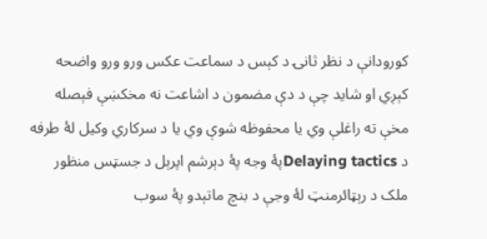کورودانې د نظر ثانۍ د کېس د سماعت عکس ورو ورو واضحه کېږي او شايد چې د دې مضمون د اشاعت نه مخکښې فېصله مخې ته راغلې وي یا محفوظه شوې وي یا د سرکاري وکیل لۀ طرفه د Delaying tacticsپۀ وجه پۀ دېرشم اپرېل د جسټس منظور ملک د رېټائرمنټ لۀ وجې د بنچ ماتېدو پۀ سوب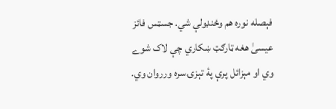فېصله نوره هم وځنډولې شي. جسټس فائز عیسیٰ هغه ټارګټ ښکاري چې لاک شوے وي او مېزائل پرې پۀ تېزۍ سره ورروان وي.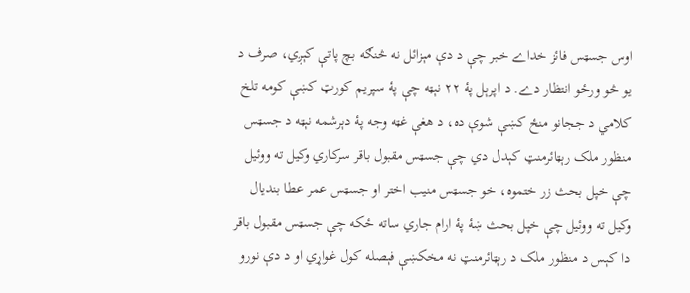اوس جسټس فائز خداے خبر چې د دې مېزائل نه څنګه بچ پاتې کېږي، صرف د یو څو ورځو انتظار دے. د اپرېل پۀ ٢٢ نېټه چې پۀ سپریم کورټ کښې کومه تلخ کلامي د ججانو منځ کښې شوې ده، د هغې غټه وجه پۀ دېرشمه نېټه د جسټس منظور ملک رېټائرمنټ کېدل دي چې جسټس مقبول باقر سرکاري وکیل ته ووئيل چې خپل بحث زر ختموه، خو جسټس منیب اختر او جسټس عمر عطا بندیال وکیل ته ووئيل چې خپل بحث ښۀ پۀ ارام جاري ساته ځکه چې جسټس مقبول باقر دا کېس د منظور ملک د رېټائرمنټ نه مخکښې فېصله کول غواړي او د دې نورو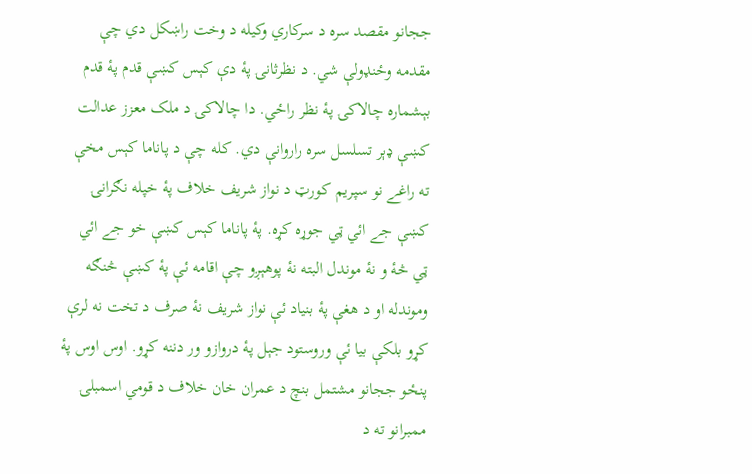ججانو مقصد سره د سرکاري وکیله د وخت راښکل دي چې مقدمه وځنډولې شي. د نظرثانۍ پۀ دې کېس کښې قدم پۀ قدم بېشماره چالاکۍ پۀ نظر راځي. دا چالاکۍ د ملک معزز عدالت کښې ډېر تسلسل سره راروانې دي. کله چې د پاناما کېس مخې ته راغے نو سپریم کورټ د نواز شریف خلاف پۀ خپله نګرانۍ کښې جے ائي ټي جوړه کړه. پۀ پاناما کېس کښې خو جے ائي ټي څۀ و نۀ موندل البته نۀ پوهېږو چې اقامه ئې پۀ کښې څنګه وموندله او د هغې پۀ بنیاد ئې نواز شریف نۀ صرف د تخت نه لرې کړو بلکې بیا ئې وروستود جېل پۀ دروازو ور دننه کړو. اوس اوس پۀ پنځو ججانو مشتمل بنچ د عمران خان خلاف د قومي اسمبلۍ ممبرانو ته د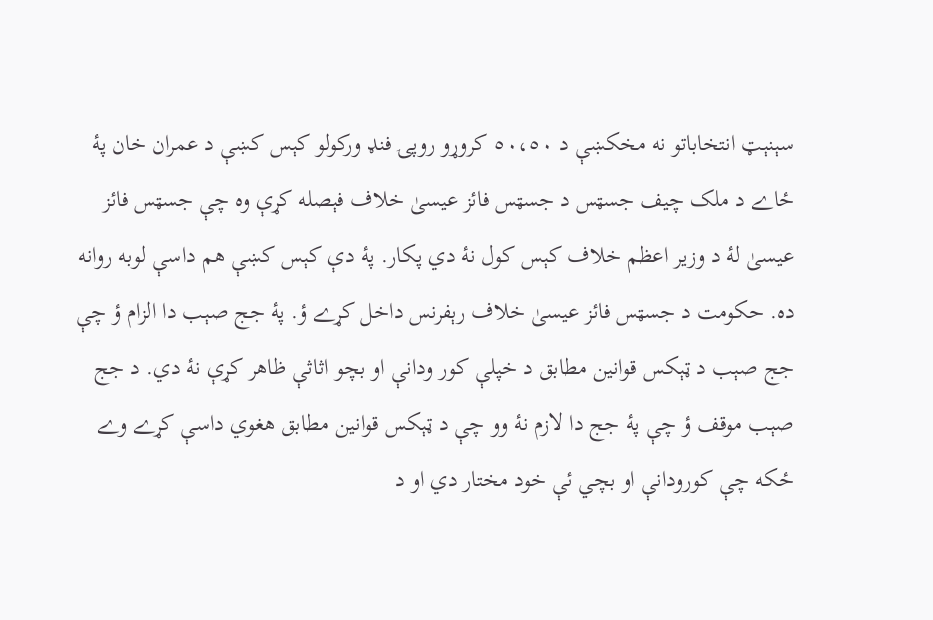سېنېټ انتخاباتو نه مخکښې د ٥٠،٥٠ کروړو روپۍ فنډ ورکولو کېس کښې د عمران خان پۀ ځاے د ملک چیف جسټس د جسټس فائز عیسیٰ خلاف فېصله کړې وه چې جسټس فائز عیسیٰ لۀ د وزیر اعظم خلاف کېس کول نۀ دي پکار. پۀ دې کېس کښې هم داسې لوبه روانه ده. حکومت د جسټس فائز عیسیٰ خلاف رېفرنس داخل کړے ؤ. پۀ جج صېب دا الزام ؤ چې جج صېب د ټېکس قوانین مطابق د خپلې کور ودانې او بچو اثاثې ظاهر کړې نۀ دي. د جج صېب موقف ؤ چې پۀ جج دا لازم نۀ وو چې د ټېکس قوانین مطابق هغوي داسې کړے وے ځکه چې کورودانې او بچي ئې خود مختار دي او د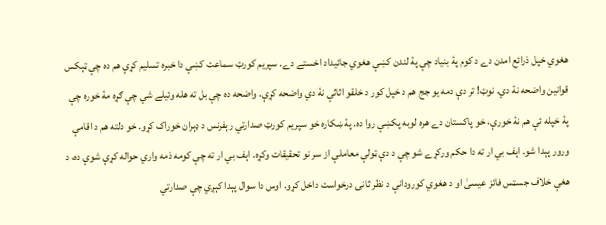هغوي خپل ذرائع امدن دے د کوم پۀ بنیاد چې پۀ لندن کښې هغوي جائیداد اخستے دے. سپریم کورټ سماعت کښې دا خبره تسلیم کړې هم ده چې ټېکس قوانین واضحه نۀ دي. نوټ! تر دې دمه یو جج هم د خپل کور د خلقو اثاثې نۀ دي واضحه کړې. واضحه ده چې بل ته هله وئيلے شي چې ګړه مۀ خوره چې پۀ خپله ئې هم نۀ خورې، خو پاکستان دے هره لوبه پکښې روا ده. پۀ ښکاره خو سپریم کورټ صدارتي رېفرنس د ډېران خوراک کړو. خو دلته هم د اقامې ورور پېدا شو. اېف بي ار ته دا حکم ورکړے شو چې د دې ټولې معاملې از سر نو تحقیقات وکړه. اېف بي ار ته چې کومه ذمه واري حواله کړې شوې ده، د هغې خلاف جسټس فائز عیسیٰ او د هغوي کورودانې د نظر ثانۍ درخواست داخل کړو. اوس دا سوال پېدا کېږي چې صدارتي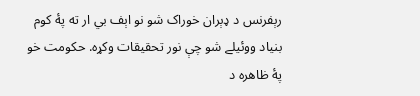رېفرنس د ډېران خوراک شو نو اېف بي ار ته پۀ کوم بنیاد ووئیلے شو چې نور تحقیقات وکړه. حکومت خو پۀ ظاهره د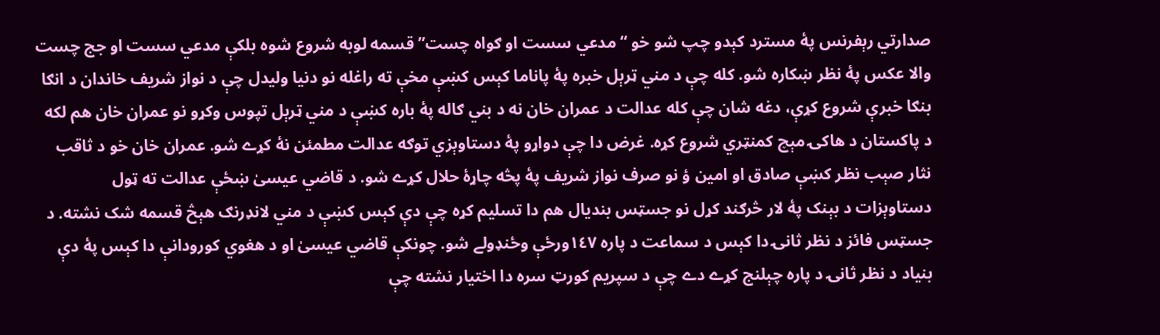صدارتي رېفرنس پۀ مسترد کېدو چپ شو خو “مدعي سست او ګواه چست” قسمه لوبه شروع شوه بلکې مدعي سست او جج چست والا عکس پۀ نظر ښکاره شو. کله چې د مني ټرېل خبره پۀ پاناما کېس کښې مخې ته راغله نو دنیا ولیدل چې د نواز شریف خاندان د انګا بنګا خبرې شروع کړې، دغه شان چې کله عدالت د عمران خان نه د بني ګاله پۀ باره کښې د مني ټرېل تپوس وکړو نو عمران خان هم لکه د پاکستان د هاکۍ مېچ کمنټري شروع کړه. غرض دا چې دواړو پۀ دستاوېزي توګه عدالت مطمئن نۀ کړے شو. عمران خان خو د ثاقب نثار صېب نظر کښې صادق او امین ؤ نو صرف نواز شریف پۀ پڅه چاړۀ حلال کړے شو. د قاضي عیسیٰ ښځې عدالت ته ټول دستاوېزات د بېنک پۀ لار څرګند کړل نو جسټس بندیال هم دا تسلیم کړه چې دې کېس کښې د مني لانډرنګ هېڅ قسمه شک نشته. د جسټس فائز د نظر ثانۍ دا کېس د سماعت د پاره ١٤٧ورځې وځنډولے شو. چونکې قاضي عیسیٰ او د هغوي کورودانې دا کېس پۀ دې بنیاد د نظر ثانۍ د پاره چېلنج کړے دے چې د سپریم کورټ سره دا اختیار نشته چې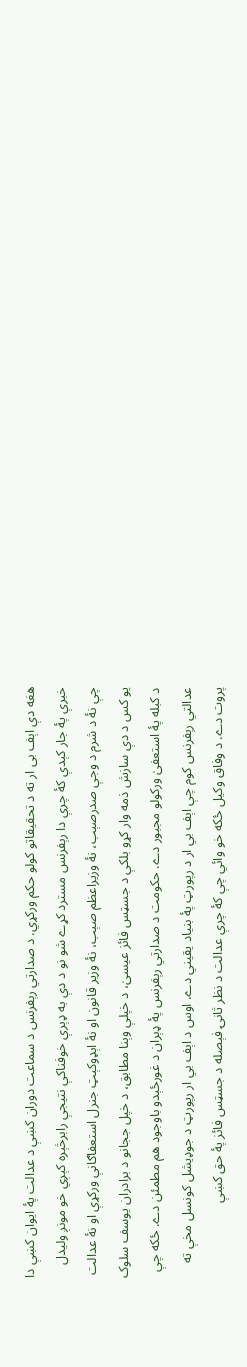هغه دې اېف بی ار ته د تحقیقاتو کولو حکم ورکړي. د صدارتي رېفرنس د سماعت دوران کښې د عدالت پۀ ایوان کښې دا خبرې پۀ جار کېدې کۀ چرې دا رېفرنس مسترد کړے شو نو د دې به ډېرې خوفناکې نتیجې رابرڅېره کېږي خو مونږ ولیدل چې نۀ د شرم د وجې صدرصېب، نۀ وزیراعظم صېب، نۀ وزیر قانون او نۀ اېډوکېټ جنرل استعفاګانې ورکړې او نۀ عدالت یو کس د دې سازش ذمه وار کړو بلکې د جسټس فائز عیسیٰ، د خپلې وېنا مطابق، د خپل ججانو د برادران یوسف سلوک د کبله پۀ استعفیٰ ورکولو مجبور دے. حکومت د صدارتي رېفرنس پۀ ډېران د غورځېدو باوجود هم مطمئن دے. ځکه چې عدالتي رېفرنس کوم چې اېف بي ار د رپورټ پۀ بنیاد یقیني دے. اوس د اېف بي ار رپورټ د جوډیشل کونسل مخې ته پروت دے. د وفاق وکیل ځکه خو وائي چې کۀ چرې عدالت د نظر ثانۍ فېصله د جسټس فائز پۀ حق کښې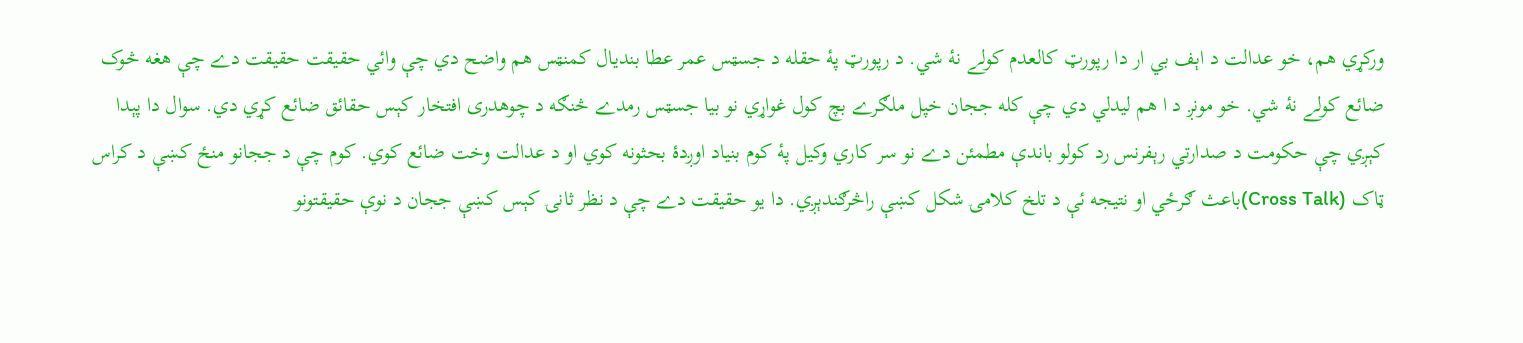ورکړي هم، خو عدالت د اېف بي ار دا رپورټ کالعدم کولے نۀ شي. د رپورټ پۀ حقله د جسټس عمر عطا بندیال کمنټس هم واضح دي چې وائي حقیقت حقیقت دے چې هغه څوک ضائع کولے نۀ شي. خو مونږ د ا هم لیدلي دي چې کله ججان خپل ملګرے بچ کول غواړي نو بیا جسټس رمدے څنګه د چوهدری افتخار کېس حقائق ضائع کړي دي. سوال دا پېدا کېږي چې حکومت د صدارتي رېفرنس رد کولو باندې مطمئن دے نو سر کاري وکیل پۀ کوم بنیاد اوږدۀ بحثونه کوي او د عدالت وخت ضائع کوي. کوم چې د ججانو منځ کښې د کراس ټاک (Cross Talk)باعث ګرځي او نتیجه ئې د تلخ کلامۍ شکل کښې راڅرګندېږي. دا یو حقیقت دے چې د نظر ثانۍ کېس کښې ججان د نوې حقيقتونو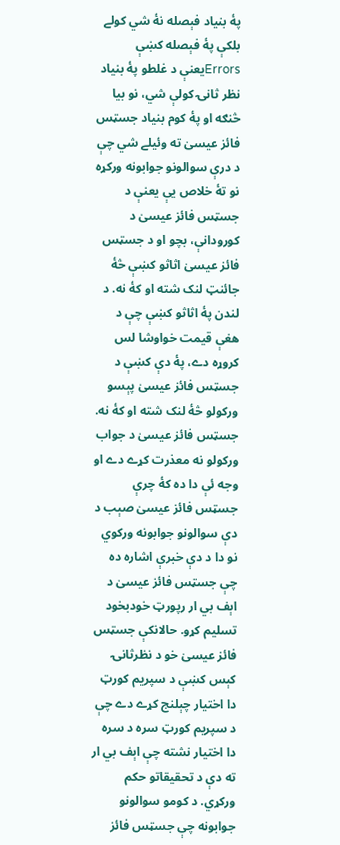پۀ بنیاد فېصله نۀ شي کولے بلکې پۀ فېصله کښې Errorsیعنې د غلطو پۀ بنیاد نظر ثانۍ کولې شي، نو بيا څنګه او پۀ کوم بنياد جسټس فائز عیسیٰ ته وئيلے شي چې د درې سوالونو جوابونه ورکړه نو تۀ خلاص يې یعنې د جسټس فائز عیسیٰ د کورودانې، بچو او د جسټس فائز عیسیٰ اثاثو کښې څۀ جائنټ لنک شته او کۀ نه. د لندن پۀ اثاثو کښې چې د هغې قیمت خواوشا لس کروړه دے، پۀ دې کښې د جسټس فائز عیسیٰ پېسو ورکولو څۀ لنک شته او کۀ نه. جسټس فائز عیسیٰ د جواب ورکولو نه معذرت کړے دے او وجه ئې دا ده کۀ چرې جسټس فائز عیسیٰ صېب د دې سوالونو جوابونه ورکوي نو دا د دې خبرې اشاره ده چې جسټس فائز عیسیٰ د اېف بي ار رپورټ خودبخود تسلیم کړو. حالانکې جسټس فائز عیسیٰ خو د نظرثانۍ کېس کښې د سپریم کورټ دا اختیار چېلنج کړے دے چې د سپریم کورټ سره د سره دا اختیار نشته چې اېف بي ار ته دې د تحقیقاتو حکم ورکړي. د کومو سوالونو جوابونه چې جسټس فائز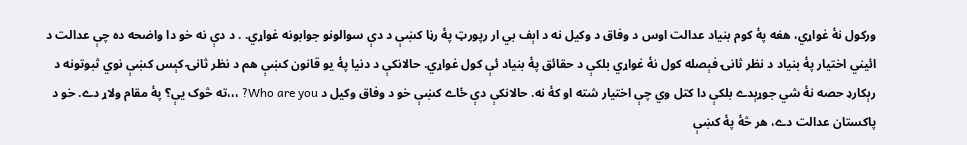ورکول نۀ غواړي، هغه پۀ کوم بنیاد عدالت اوس د وفاق د وکیل نه د اېف بي ار رپورټ پۀ رڼا کښې د دې سوالونو جوابونه غواړي. . د دې نه خو دا واضحه ده چې عدالت د ائیني اختیار پۀ بنیاد د نظر ثانۍ فېصله کول نۀ غواړي بلکې د حقائق پۀ بنیاد ئې کول غواړي. حالانکې د دنیا پۀ یو قانون کښې هم د نظر ثانۍ کېس کښې نوي ثبوتونه د رېکارډ حصه نۀ شي جوړېدے بلکې دا کتل وي چې اختیار شته او کۀ نه. حالانکې دې ځاے کښې خو د وفاق وکیل د Who are you? ،،،ته څوک يې؟ پۀ مقام ولاړ دے. خو د پاکستان عدالت دے، هر څۀ پۀ کښې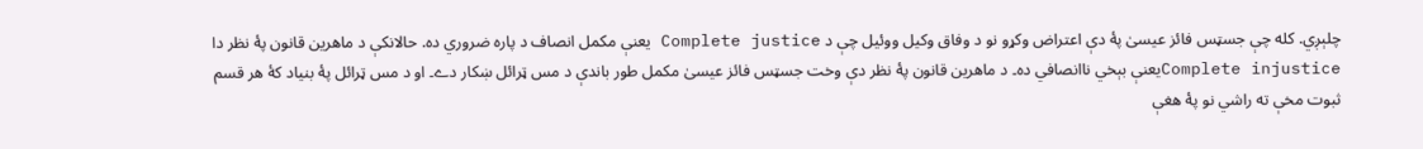چلېږي. کله چې جسټس فائز عیسیٰ پۀ دې اعتراض وکړو نو د وفاق وکیل ووئيل چې د Complete justice يعنې مکمل انصاف د پاره ضروري ده. حالانکې د ماهرین قانون پۀ نظر دا Complete injusticeيعنې بېخي ناانصافي ده۔ د ماهرین قانون پۀ نظر دې وخت جسټس فائز عیسیٰ مکمل طور باندې د مس ټرائل ښکار دے۔ او د مس ټرائل پۀ بنیاد کۀ هر قسم ثبوت مخې ته راشي نو پۀ ھغې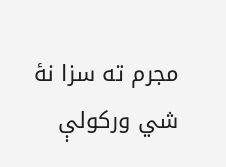مجرم ته سزا نۀ شي ورکولې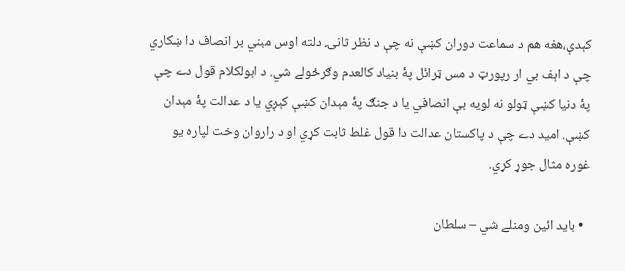کېدې،هغه ھم د سماعت دوران کښې نه چې د نظر ثانۍ. دلته اوس مبني بر انصاف دا ښکاري چې د اېف بي ار رپورټ د مس ټرائل پۀ بنیاد کالعدم وګرځولے شي. د ابولکلام قول دے چې پۀ دنیا کښې ټولو نه لويه بې انصافي یا د جنګ پۀ مېدان کښې کېږي یا د عدالت پۀ مېدان کښې. امید دے چې د پاکستان عدالت دا قول غلط ثابت کړي او د راروان وخت لپاره يو غوره مثال جوړ کړي.

  • بايد ائين ومنلے شي – سلطان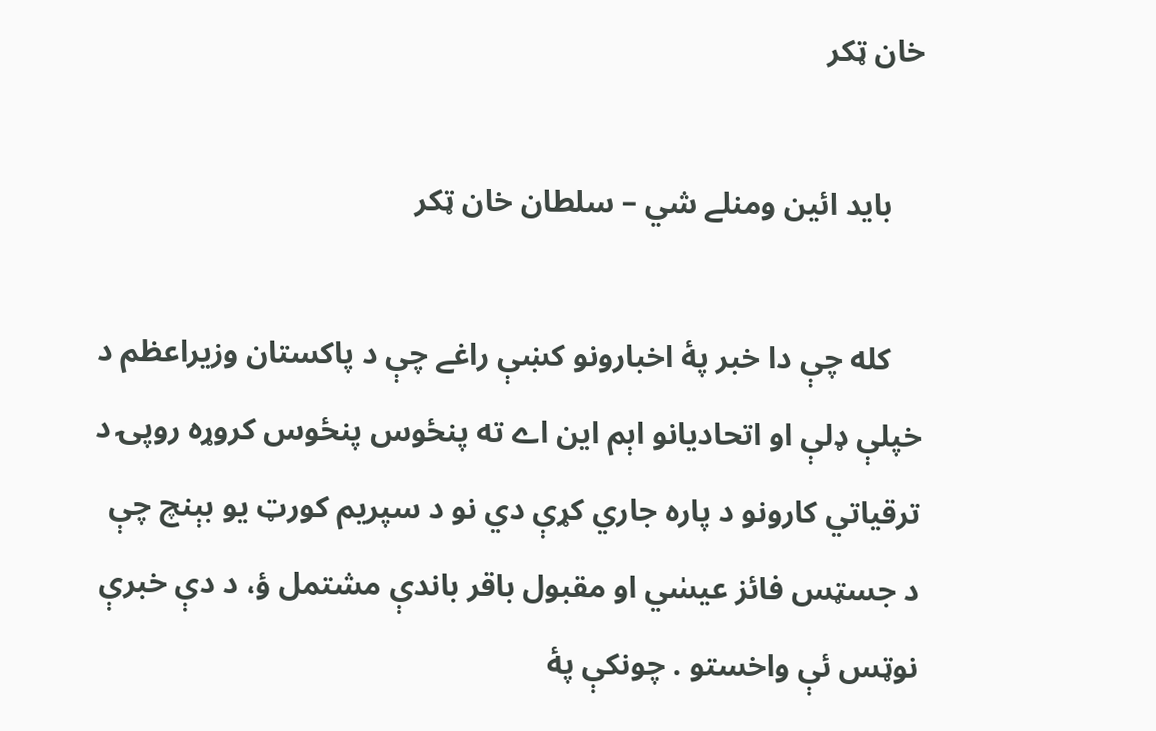خان ټکر

    بايد ائين ومنلے شي – سلطان خان ټکر

    کله چې دا خبر پۀ اخبارونو کښې راغے چې د پاکستان وزيراعظم د خپلې ډلې او اتحاديانو اېم اين اے ته پنځوس پنځوس کروړه روپۍ د ترقياتي کارونو د پاره جاري کړې دي نو د سپريم کورټ يو بېنچ چې د جسټس فائز عيسٰي او مقبول باقر باندې مشتمل ؤ، د دې خبرې نوټس ئې واخستو . چونکې پۀ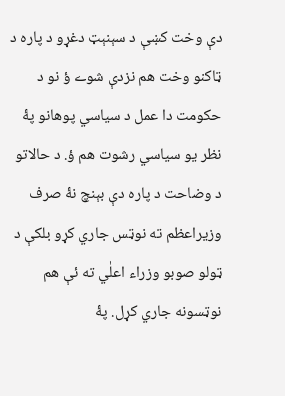دې وخت کښې د سېنېټ دغړو د پاره د ټاکنو وخت هم نزدې شوے ؤ نو د حکومت دا عمل د سياسي پوهانو پۀ نظر يو سياسي رشوت هم ؤ. د حالاتو د وضاحت د پاره دې بېنچ نۀ صرف وزيراعظم ته نوټس جاري کړو بلکې د ټولو صوبو وزراء اعلٰي ته ئې هم نوټسونه جاري کړل. پۀ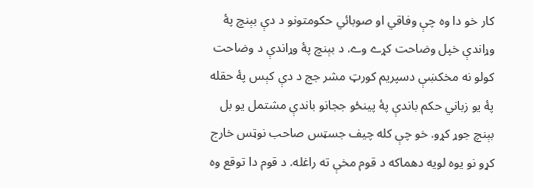کار خو دا وه چې وفاقي او صوبائي حکومتونو د دې بېنچ پۀ وړاندې خپل وضاحت کړے وے. د بېنچ پۀ وړاندې د وضاحت کولو نه مخکښې دسپريم کورټ مشر جج د دې کېس پۀ حقله پۀ يو زباني حکم باندې پۀ پينځو ججانو باندې مشتمل يو بل بېنچ جوړ کړو. خو چې کله چيف جسټس صاحب نوټس خارج کړو نو يوه لويه دهماکه د قوم مخې ته راغله. د قوم دا توقع وه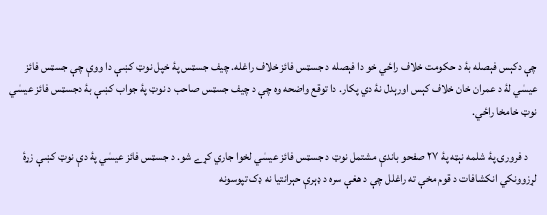چې دکېس فېصله بۀ د حکومت خلاف راځي خو دا فېصله د جسټس فائز خلاف راغله. چيف جسټس پۀ خپل نوټ کښې دا ووې چې جسټس فائز عيسٰي لۀ د عمران خان خلاف کېس اورېدل نۀ دي پکار. دا توقع واضحه وه چې د چيف جسټس صاحب د نوټ پۀ جواب کښې بۀ دجسټس فائز عيسٰي نوټ خامخا راځي.

    د فرورۍ پۀ شلمه نېټه پۀ ٢٧ صفحو باندې مشتمل نوټ د جسټس فائز عيسٰي لخوا جاري کړے شو. د جسټس فائز عيسٰي پۀ دې نوټ کښې زړۀ لړزوونکي انکشافات د قوم مخې ته راغلل چې د هغې سره د ډېرې حېرانتيا نه ډک تپوسونه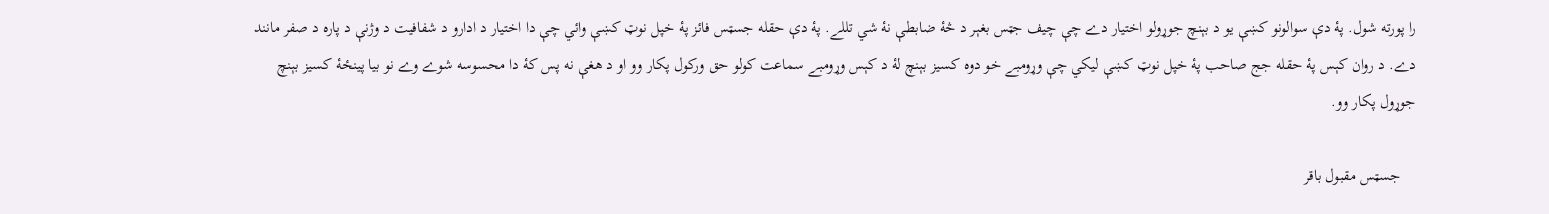را پورته شول. پۀ دې سوالونو کښې يو د بېنچ جوړولو اختيار دے چې چيف جټس بغېر د څۀ ضابطې نۀ شي تللے. پۀ دې حقله جسټس فائز پۀ خپل نوټ کښې وائي چې دا اختيار د ادارو د شفافيت د وژنې د پاره د صفر مانند دے. د روان کېس پۀ حقله جج صاحب پۀ خپل نوټ کښې ليکي چې وړومبے خو دوه کسيز بېنچ لۀ د کېس وړومبے سماعت کولو حق ورکول پکار وو او د هغې نه پس کۀ دا محسوسه شوے وے نو بيا پينځۀ کسيز بېنچ جوړول پکار وو.

    جسټس مقبول باقر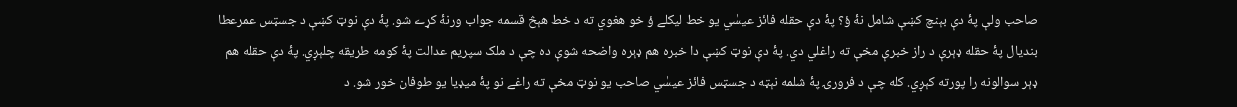صاحب ولې پۀ دې بېنچ کښې شامل نۀ ؤ؟ پۀ دې حقله فائز عيسٰي يو خط ليکلے ؤ خو هغوي ته د خط هېڅ قسمه جواب ورنۀ کړے شو. پۀ دې نوټ کښې د جسټس عمرعطا بنديال پۀ حقله ډېرې د راز خبرې مخې ته راغلي دي. پۀ دې نوټ کښې دا خبره هم ډېره واضحه شوې ده چې د ملک سپريم عدالت پۀ کومه طريقه چلېږي. پۀ دې حقله هم ډېر سوالونه را پورته کېږي. کله چې د فرورۍ پۀ شلمه نېټه د جسټس فائز عيسٰي صاحب يو نوټ مخې ته راغے نو پۀ ميډيا يو طوفان خور شو. د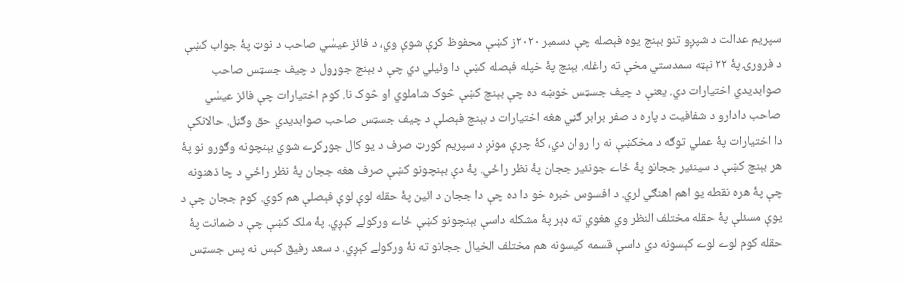سپريم عدالت د شپږو تنو بېنچ يوه فېصله چې دسمبر ٢٠٢٠ز کښې محفوظ کړې شوې وي، د فائز عيسٰي صاحب د نوټ پۀ جواب کښې د فرورۍ پۀ ٢٢ نېټه سمدستي مخې ته راغله. بېنچ پۀ خپله فېصله کښې دا وئيلي دي چې د بېنچ جوړول د چيف جسټس صاحب صوابديدي اختيارات دي. يعنې د چيف جسټس خوښه ده چې بېنچ کښې څوک شاملوي او څوک نا. کوم اختيارات چې فائز عيسٰي صاحب دادارو د شفافيت د پاره د صفر برابر ګڼي هغه اختيارات د بېنچ فېصلې د چيف جسټس صاحب صوابديدي حق وګڼل. حالانکې دا اختيارات پۀ عملي توګه د مخکښې نه را روان دي، کۀ چرې مونږ د سپريم کورټ صرف د يو کال جوړکړے شوي بېنچونه وګورو نو پۀ هر بېنچ کښې د سينئير ججانو پۀ ځاے جونئير ججان پۀ نظر راځي. پۀ دې بېنچونو کښې صرف هغه ججان پۀ نظر راځي د چا ذهنونه چې پۀ هره نقطه يو اهم اهنګي لري. د افسوس خبره خو دا ده چې دا ججان د ائين پۀ حقله لوې لوې فېصلې هم کوي. کوم ججان چې د يوې مسئلې پۀ حقله مختلف النظر وي هغوي ته ډېر پۀ مشکله داسې بېنچونو کښې ځاے ورکولے کېږي. پۀ ملک کښې چې د ضمانت پۀ حقله کوم لوے لوے کېسونه دي داسې قسمه کيسونه هم مختلف الخيال ججانو ته نۀ ورکولے کېږي. د سعد رفيق کېس نه پس جسټس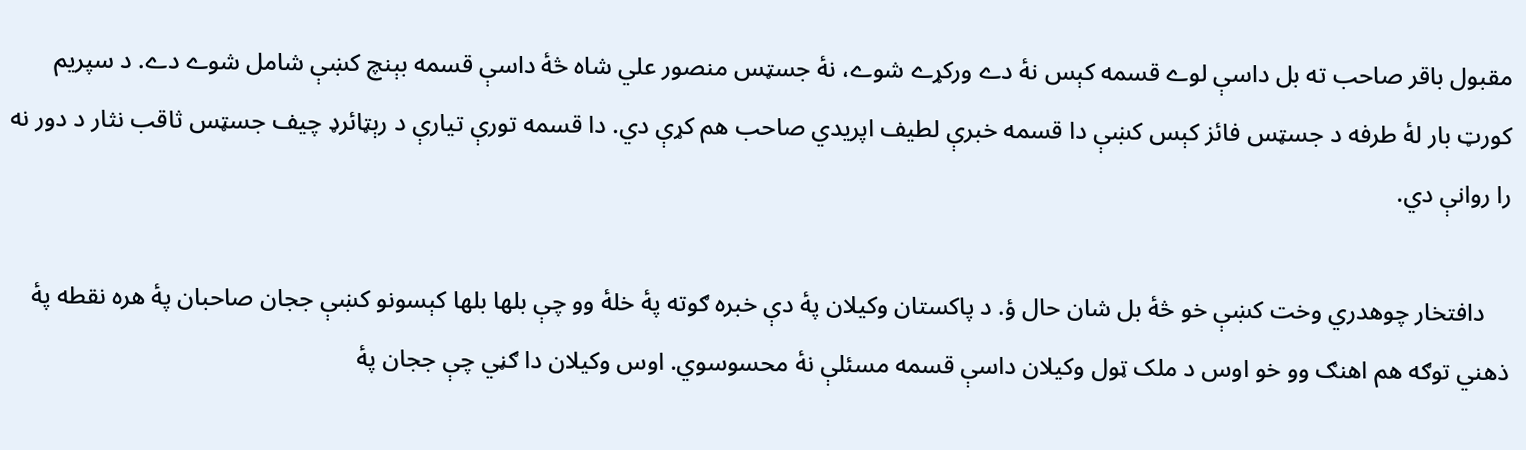مقبول باقر صاحب ته بل داسې لوے قسمه کېس نۀ دے ورکړے شوے، نۀ جسټس منصور علي شاه څۀ داسې قسمه بېنچ کښې شامل شوے دے. د سپريم کورټ بار لۀ طرفه د جسټس فائز کېس کښې دا قسمه خبرې لطيف اپريدي صاحب هم کړې دي. دا قسمه تورې تيارې د رېټائرډ چيف جسټس ثاقب نثار د دور نه را روانې دي.

    دافتخار چوهدري وخت کښې خو څۀ بل شان حال ؤ. د پاکستان وکيلان پۀ دې خبره ګوته پۀ خلۀ وو چې بلها بلها کېسونو کښې ججان صاحبان پۀ هره نقطه پۀ ذهني توګه هم اهنګ وو خو اوس د ملک ټول وکيلان داسې قسمه مسئلې نۀ محسوسوي. اوس وکيلان دا ګڼي چې ججان پۀ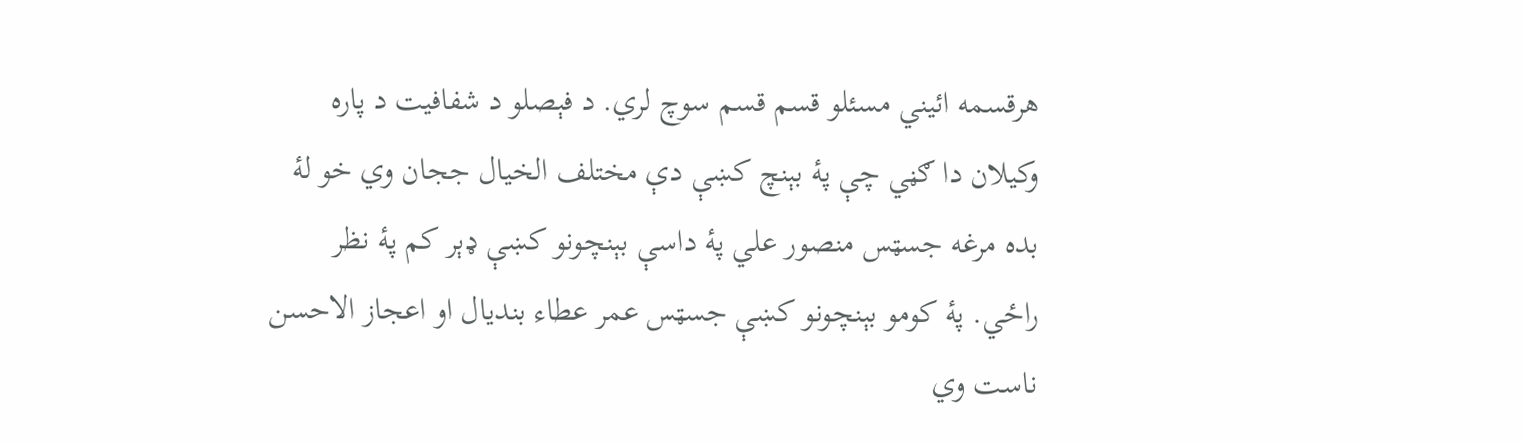هرقسمه ائيني مسئلو قسم قسم سوچ لري. د فېصلو د شفافيت د پاره وکيلان دا ګڼي چې پۀ بېنچ کښې دې مختلف الخيال ججان وي خو لۀ بده مرغه جسټس منصور علي پۀ داسې بېنچونو کښې ډېر کم پۀ نظر راځي. پۀ کومو بېنچونو کښې جسټس عمر عطاء بنديال او اعجاز الاحسن ناست وي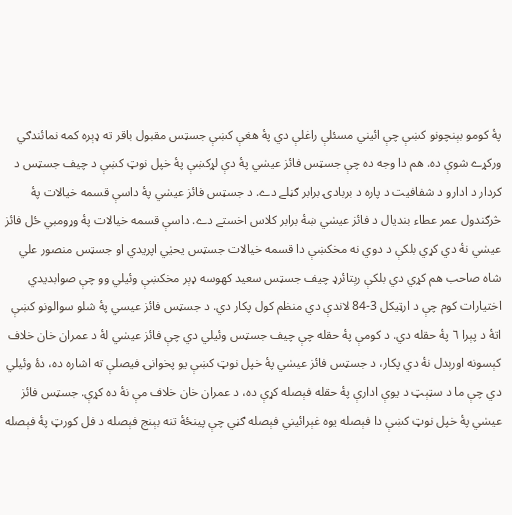پۀ کومو بېنچونو کښې چې ائيني مسئلې راغلې دي پۀ هغې کښې جسټس مقبول باقر ته ډېره کمه نمائندګي ورکړے شوې ده. هم دا وجه ده چې جسټس فائز عيسٰي پۀ دې لړکښې پۀ خپل نوټ کښې د چيف جسټس د کردار د ادارو د شفافيت د پاره د بربادۍ برابر ګڼلے دے. د جسټس فائز عيسٰي پۀ داسې قسمه خيالات پۀ څرګندول عمر عطاء بنديال د فائز عيسٰي ښۀ برابر کلاس اخستے دے. داسې قسمه خيالات پۀ وړومبي ځل فائز عيسٰي نۀ دي کړي بلکې د دوي نه مخکښې دا قسمه خيالات جسټس يحيٰي اپريدي او جسټس منصور علي شاه صاحب هم کړي دي بلکې رېتائرډ چيف جسټس سعيد کهوسه ډېر مخکښې وئيلي وو چې صوابديدي اختيارات کوم چې د ارټيکل 3-84 لاندې دي منظم کول پکار دي. د جسټس فائز عيسي پۀ شلو سوالونو کښې اتۀ د پېرا ٦ پۀ حقله دي. د کومې پۀ حقله چې چيف جسټس وئيلي دي چې فائز عيسٰي لۀ د عمران خان خلاف کېسونه اورېدل نۀ دي پکار، د جسټس فائز عيسٰي پۀ خپل نوټ کښې يو پخوانۍ فيصلې ته اشاره ده، دۀ وئيلي دي چې ما د سټېټ د يوې ادارې پۀ حقله فېصله کړې ده، د عمران خان خلاف مې نۀ ده کړې. جسټس فائز عيسٰي پۀ خپل نوټ کښې دا فېصله يوه غېرائيني فېصله ګڼي چې پينځۀ تنه بېنج فېصله د فل کورټ پۀ فېصله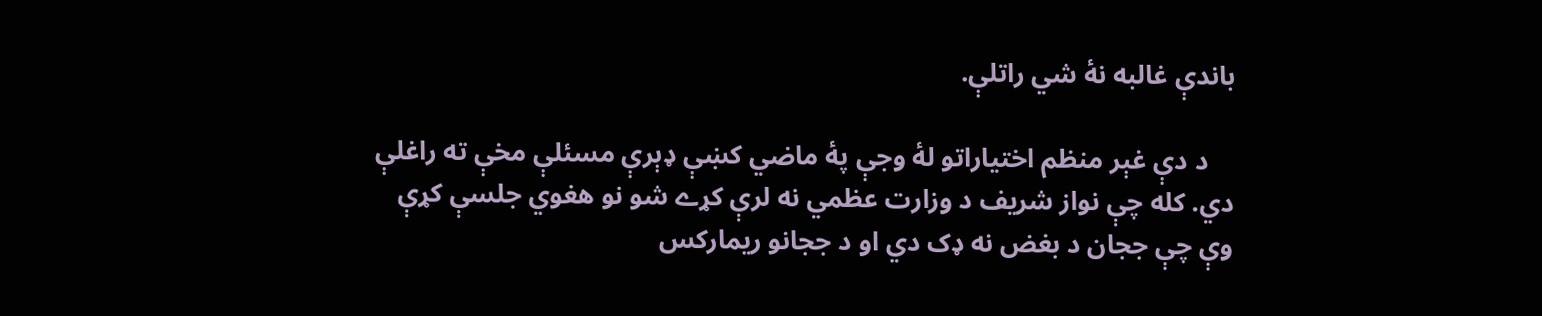باندې غالبه نۀ شي راتلې.

    د دې غېر منظم اختياراتو لۀ وجې پۀ ماضي کښې ډېرې مسئلې مخې ته راغلې دي. کله چې نواز شريف د وزارت عظمي نه لرې کړے شو نو هغوي جلسې کړې وې چې ججان د بغض نه ډک دي او د ججانو ريمارکس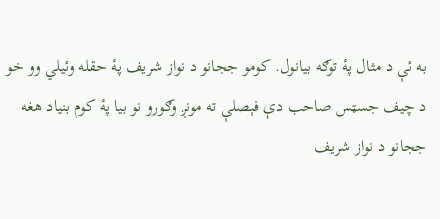به ئې د مثال پۀ توګه بيانول. کومو ججانو د نواز شريف پۀ حقله وئيلي وو خو د چيف جسټس صاحب دې فېصلې ته مونږ وګورو نو بيا پۀ کوم بنياد هغه ججانو د نواز شريف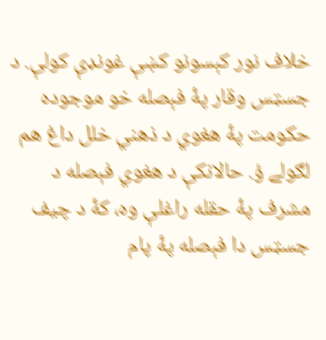خلاف نور کېسونو کښې غونډې کولې. د جسټس وقار پۀ فېصله خو موجوده حکومت پۀ هغوي د ذهني خلل داغ هم لګولے ؤ. حالانکې د هغوي فېصله د مشرف پۀ حقله راغلې وه، کۀ د چيف جسټس دا فېصله پۀ پام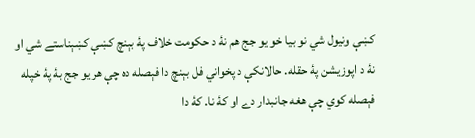کښې ونيول شي نو بيا خو يو جج هم نۀ د حکومت خلاف پۀ بېنچ کښې کښېناستے شي او نۀ د اپوزيشن پۀ حقله. حالانکې د پخواني فل بېنچ دا فېصله ده چې هر يو جج بۀ پۀ خپله فېصله کوي چې هغه جانبدار دے او کۀ نا. کۀ دا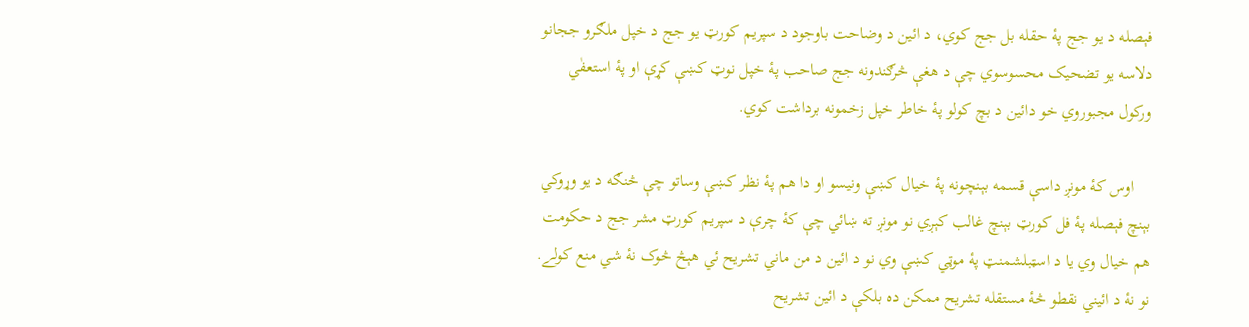فېصله د يو جج پۀ حقله بل جج کوي، د ائين د وضاحت باوجود د سپريم کورټ يو جج د خپل ملګرو ججانو دلاسه يو تضحيک محسوسوي چې د هغې څرګندونه جج صاحب پۀ خپل نوټ کښې کړې او پۀ استعفٰي ورکول مجبوروي خو دائين د بچ کولو پۀ خاطر خپل زخمونه برداشت کوي.

    اوس کۀ مونږ داسې قسمه بېنچونه پۀ خيال کښې ونيسو او دا هم پۀ نظر کښې وساتو چې څنګه د يو وړوکي بېنچ فېصله پۀ فل کورټ بېنچ غالب کېږي نو مونږ ته ښائي چې کۀ چرې د سپريم کورټ مشر جج د حکومت هم خيال وي يا د اسټبلشمنټ پۀ موټي کښې وي نو د ائين د من ماني تشريح ئي هېڅ څوک نۀ شي منع کولے. نو نۀ د ائيني نقطو څۀ مستقله تشريح ممکن ده بلکې د ائين تشريح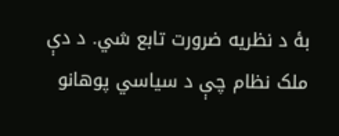بۀ د نظريه ضرورت تابع شي. د دې ملک نظام چې د سياسي پوهانو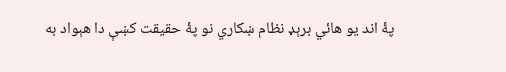پۀ اند يو هائي برېډ نظام ښکاري نو پۀ حقيقت کښې دا هېواد به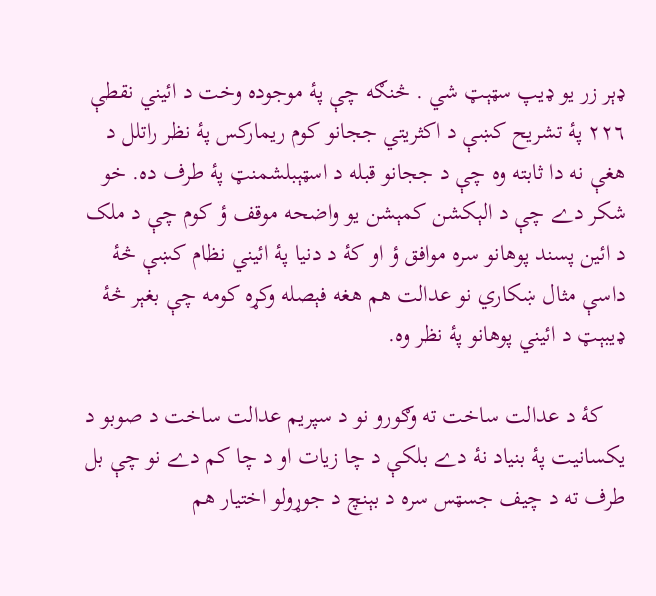ډېر زر يو ډيپ سټېټ شي . څنګه چې پۀ موجوده وخت د ائيني نقطې ٢٢٦ پۀ تشريح کښې د اکثريتي ججانو کوم ريمارکس پۀ نظر راتلل د هغې نه دا ثابته وه چې د ججانو قبله د اسټېبلشمنټ پۀ طرف ده. خو شکر دے چې د الېکشن کمېشن يو واضحه موقف ؤ کوم چې د ملک د ائين پسند پوهانو سره موافق ؤ او کۀ د دنيا پۀ ائيني نظام کښې څۀ داسې مثال ښکاري نو عدالت هم هغه فېصله وکړه کومه چې بغېر څۀ ډيبېټ د ائيني پوهانو پۀ نظر وه.

    کۀ د عدالت ساخت ته وګورو نو د سپريم عدالت ساخت د صوبو د يکسانيت پۀ بنياد نۀ دے بلکې د چا زيات او د چا کم دے نو چې بل طرف ته د چيف جسټس سره د بېنچ د جوړولو اختيار هم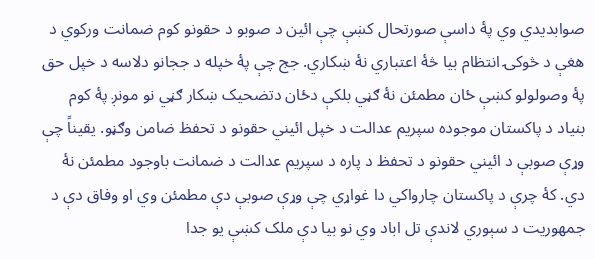صوابديدي وي پۀ داسې صورتحال کښې چې ائين د صوبو د حقونو کوم ضمانت ورکوي د هغې د څوکۍ انتظام بيا څۀ اعتباري نۀ ښکاري. جج چې پۀ خپله د ججانو دلاسه د خپل حق پۀ وصولولو کښې ځان مطمئن نۀ ګڼي بلکې دځان دتضحيک ښکار ګڼي نو مونږ پۀ کوم بنياد د پاکستان موجوده سپريم عدالت د خپل ائيني حقونو د تحفظ ضامن وګڼو. يقيناً چې وړې صوبې د ائيني حقونو د تحفظ د پاره د سپريم عدالت د ضمانت باوجود مطمئن نۀ دي. کۀ چرې د پاکستان چارواکي دا غواړي چې وړې صوبې دې مطمئن وي او وفاق دې د جمهوريت د سېوري لاندې تل اباد وي نو بيا دې ملک کښې يو جدا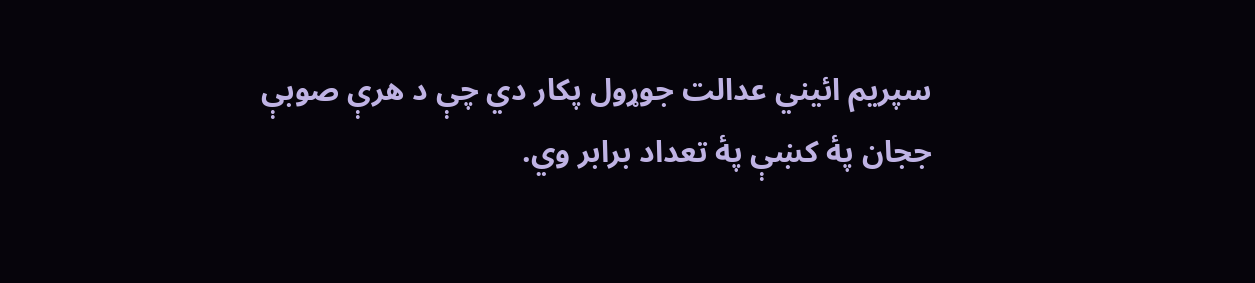سپريم ائيني عدالت جوړول پکار دي چې د هرې صوبې ججان پۀ کښې پۀ تعداد برابر وي.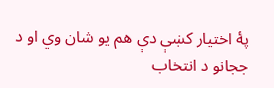پۀ اختيار کښې دې هم يو شان وي او د ججانو د انتخاب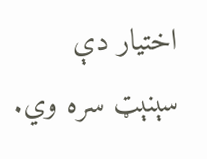اختيار دې سېنېټ سره وي.